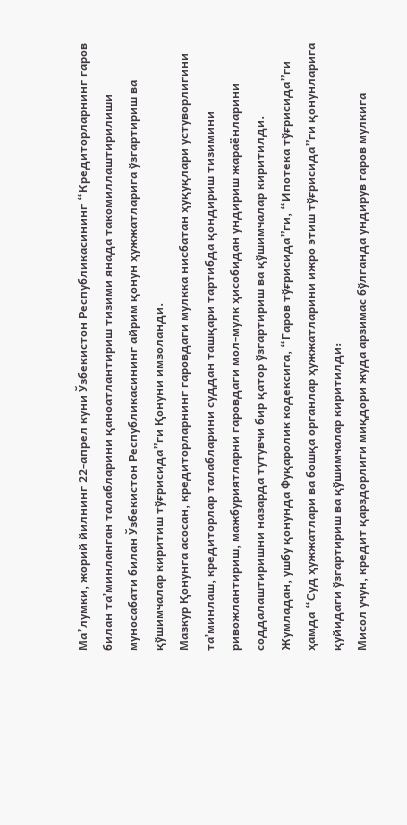Ма’лумки, жорий йилнинг 22-апрел куни Ўзбекистон Республикасининг “Кредиторларнинг гаров билан таʼминланган талабларини қаноатлантириш тизими янада такомиллаштирилиши муносабати билан Ўзбекистон Республикасининг айрим қонун ҳужжатларига ўзгартириш ва қўшимчалар киритиш тўғрисида”ги Қонуни имзоланди.
Мазкур Қонунга асосан, кредиторларнинг гаровдаги мулкка нисбатан ҳуқуқлари устуворлигини таʼминлаш, кредиторлар талабларини суддан ташқари тартибда қондириш тизимини ривожлантириш, мажбуриятларни гаровдаги мол-мулк ҳисобидан ундириш жараёнларини соддалаштиришни назарда тутувчи бир қатор ўзгартириш ва қўшимчалар киритилди.
Жумладан, ушбу қонунда Фуқаролик кодексига, “Гаров тўғрисида”ги, “Ипотека тўғрисида”ги ҳамда “Суд ҳужжатлари ва бошқа органлар ҳужжатларини ижро этиш тўғрисида”ги қонунларига қуйидаги ўзгартириш ва қўшимчалар киритилди:
Мисол учун, кредит қарздорлиги миқдори жуда арзимас бўлганда ундирув гаров мулкига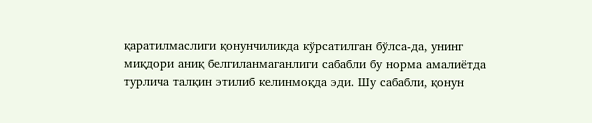қаратилмаслиги қонунчиликда кўрсатилган бўлса-да, унинг миқдори аниқ белгиланмаганлиги сабабли бу норма амалиётда турлича талқин этилиб келинмоқда эди. Шу сабабли, қонун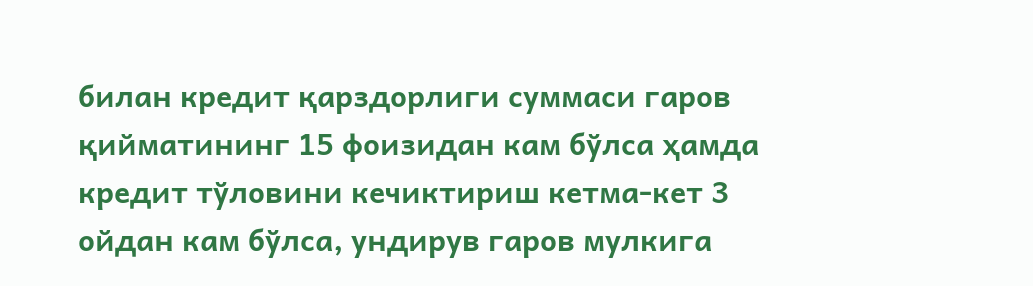билан кредит қарздорлиги суммаси гаров қийматининг 15 фоизидан кам бўлса ҳамда кредит тўловини кечиктириш кетма-кет 3 ойдан кам бўлса, ундирув гаров мулкига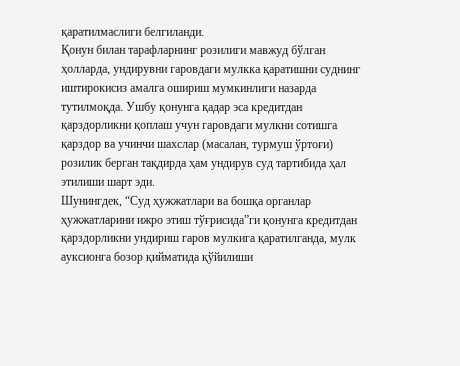қаратилмаслиги белгиланди.
Қонун билан тарафларнинг розилиги мавжуд бўлган ҳолларда, ундирувни гаровдаги мулкка қаратишни суднинг иштирокисиз амалга ошириш мумкинлиги назарда тутилмоқда. Ушбу қонунга қадар эса кредитдан қарздорликни қоплаш учун гаровдаги мулкни сотишга қарздор ва учинчи шахслар (масалан, турмуш ўртоғи) розилик берган тақдирда ҳам ундирув суд тартибида ҳал этилиши шарт эди.
Шунингдек, “Суд ҳужжатлари ва бошқа органлар ҳужжатларини ижро этиш тўғрисида”ги қонунга кредитдан қарздорликни ундириш гаров мулкига қаратилганда, мулк ауксионга бозор қийматида қўйилиши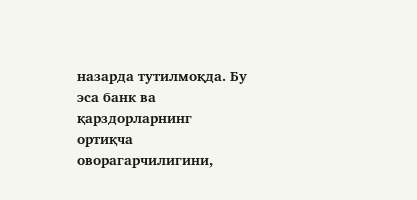назарда тутилмоқда. Бу эса банк ва қарздорларнинг ортиқча оворагарчилигини,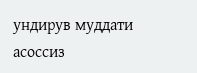ундирув муддати асоссиз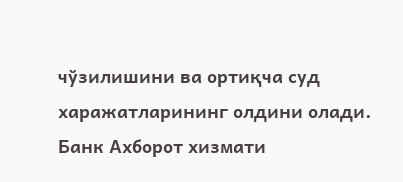чўзилишини ва ортиқча суд харажатларининг олдини олади.
Банк Ахборот хизмати